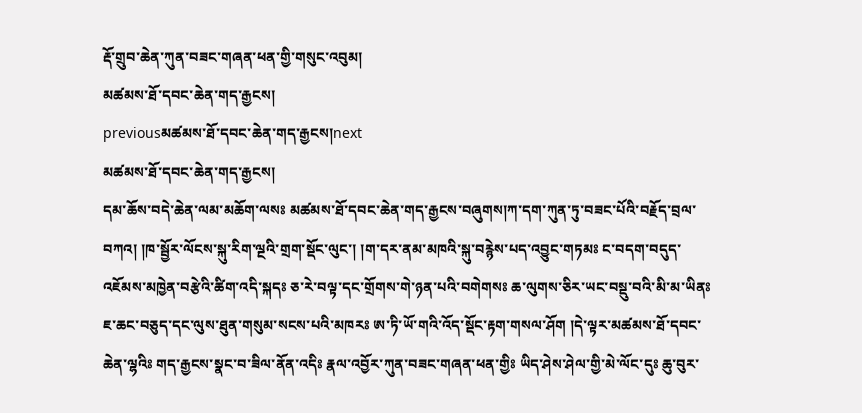རྡོ་གྲུབ་ཆེན་ཀུན་བཟང་གཞན་ཕན་གྱི་གསུང་འབུམ།
མཚམས་ཐོ་དབང་ཆེན་གད་རྒྱངས།
previousམཚམས་ཐོ་དབང་ཆེན་གད་རྒྱངས།next
མཚམས་ཐོ་དབང་ཆེན་གད་རྒྱངས།
དམ་ཆོས་བདེ་ཆེན་ལམ་མཆོག་ལསཿ མཚམས་ཐོ་དབང་ཆེན་གད་རྒྱངས་བཞུགས།ཀ་དག་ཀུན་ཏུ་བཟང་པོའི་བརྗོད་བྲལ་བཀའ། །ཁ་སྦྱོར་ལོངས་སྐུ་རིག་ལྔའི་གྲག་སྡོང་ལུང་། །ག་དར་ནམ་མཁའི་སྐུ་བརྙེས་པད་འབྱུང་གཏམཿ ང་བདག་བདུད་འཇོམས་མཁྱེན་བརྩེའི་ཚིག་འདི་སྐདཿ ཅ་རེ་བལྟ་དང་གྲོགས་གེ་ཉན་པའི་བགེགསཿ ཆ་ལུགས་ཅིར་ཡང་བསྡུ་བའི་མི་མ་ཡིནཿ ཇ་ཆང་བཅུད་དང་ལུས་ཐུན་གསུམ་སངས་པའི་མཁརཿ ཨ་ཏི་ཡོ་གའི་འོད་སྡོང་རྟག་གསལ་ཤོག །དེ་ལྟར་མཚམས་ཐོ་དབང་ཆེན་ལྷའིཿ གད་རྒྱངས་སྣང་བ་ཟིལ་ནོན་འདིཿ རྣལ་འབྱོར་ཀུན་བཟང་གཞན་ཕན་གྱིཿ ཡིད་ཤེས་ཤེལ་གྱི་མེ་ལོང་དུཿ ཆུ་བུར་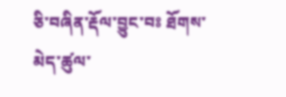ཅི་བཞིན་རྡོལ་བྱུང་བཿ ཐོགས་མེད་ཚུལ་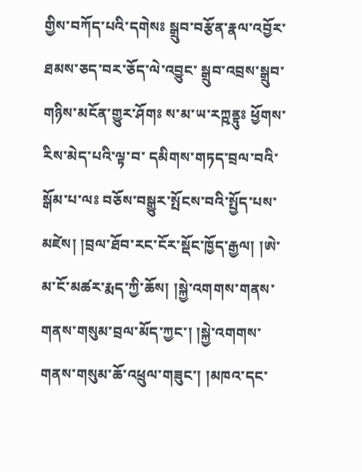གྱིས་བཀོད་པའི་དགེསཿ སྒྲུབ་བརྩོན་རྣལ་འབྱོར་ཐམས་ཅད་བར་ཅོད་ལེ་འབྱུང་ སྒྲུབ་འབྲས་སྒྲུབ་གཉིས་མངོན་གྱུར་ཤོགཿ ས་མ་ཡ་རཀྵནྟུཿ ཕྱོགས་རིས་མེད་པའི་ལྟ་བ་ དམིགས་གཏད་བྲལ་བའི་སྒོམ་པ་ལཿ བཅོས་བསྒྱུར་སྤོངས་བའི་སྤྱོད་པས་མཛེས། །བྲལ་ཐོབ་རང་ངོར་སྡོང་ཁྱོད་རྒྱལ། །ཨེ་མ་ངོ་མཚར་རྨད་ཀྱི་ཆོས། །སྐྱེ་འགགས་གནས་གནས་གསུམ་བྲལ་མོད་ཀྱང་། །སྐྱེ་འགགས་གནས་གསུམ་ཆོ་འཕྲུལ་གཟུང་། །མཁའ་དང་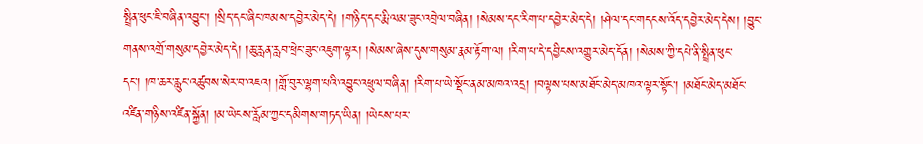སྤྲིན་ཕུང་ཇི་བཞིན་འབྱུང་། །སྲིད་དང་ཞིང་ཁམས་དབྱེར་མེད་དེ། །གཉིད་དང་རྨི་ལམ་ཟུང་འབྲེལ་བཞིན། །སེམས་དང་རིག་པ་དབྱེར་མེད་དེ། །ཤེལ་དང་གདངས་འོད་དབྱེར་མེད་དེས། །བྱུང་གནས་འགྲོ་གསུམ་དབྱེར་མེད་དེ། །ཆུ་རླན་རླབ་ཕྲེང་ཟུང་འཇུག་ལྟར། །སེམས་ཞེས་དུས་གསུམ་རྣམ་རྟོག་ལ། །རིག་པ་དེ་དབྱིངས་འགྱུར་མེད་དོན། །སེམས་ཀྱི་དཔེ་ནི་སྤྲིན་ཕུང་དང་། །ཁ་ཆར་རླུང་འཚུབས་སེར་བ་འཇའ། །གློ་བུར་ལྷག་པའི་འབྱུང་འཕྲུལ་བཞིན། །རིག་པ་ཡེ་སྡོང་ནམ་མཁའ་འདྲ། །བལྟས་པས་མཐོང་མེད་མཁའ་ལྟར་སྟོང་། །མཐོང་མེད་མཐོང་འཛིན་གཉིས་འཛིན་སྐྱོན། །མ་ཡེངས་རློམ་ཀྱང་དམིགས་གཏད་ཡིན། །ཡེངས་པར་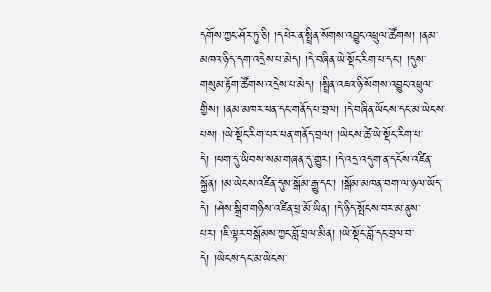དགོས་ཀྱང་ཤོར་ཏུ་ཅི། །དཔེར་ན་སྤྲིན་སོགས་འབྱུང་འཕྲུལ་ཚོགས། །ནམ་མཁའ་ཉིད་དག་འདྲེས་པ་མེད། །དེ་བཞིན་ཡེ་སྡོང་རིག་པ་དང་། །དུས་གསུམ་རྟོག་ཚོགས་འདྲེས་པ་མེད། །སྤྲིན་འཇའ་ཉི་སོགས་འབྱུང་འཕྲུལ་གྱིས། །ནམ་མཁར་ཕན་དང་གནོད་པ་བྲལ། །དེ་བཞིན་ཡོངས་དང་མ་ཡེངས་པས། །ཡེ་སྡོང་རིག་པར་ཕན་གནོད་བྲལ། །ཡེངས་ཚེ་ཡེ་སྡོང་རིག་པ་དེ། །ཕག་དུ་ཡིབས་སམ་གཞན་དུ་གྱུར། །དེ་འདྲ་འདུག་ན་དངོས་འཛིན་སྐྱོན། །མ་ཡེངས་འཛིན་དུས་སྒོམ་རྒྱུ་དང་། །སྒོམ་མཁན་བག་ལ་ཉལ་ཡོད་དེ། །ཤེས་སྒྲིབ་གཉིས་འཛིན་ཕྲ་མོ་ཡིན། །དེ་ཉིད་སྤོངས་བར་མ་ནུས་པར། །ཇི་ལྟར་བསྒོམས་ཀྱང་བློ་བྲལ་མིན། །ཡེ་སྡོང་བློ་དང་བྲལ་བ་དེ། །ཡེངས་དང་མ་ཡེངས་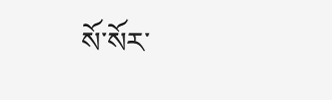སོ་སོར་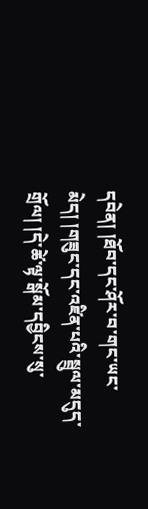དབེན། །ཐོབ་དང་ཤོར་བ་གང་ཡང་མེད། །གཟུང་དང་འཛིན་པའི་སྦྲུལ་མདུད་གྲོལ། །དེ་ཚེ་ལྟ་སྒོམ་དབྱིངས་སུ་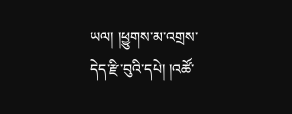ཡལ། །ཕྱུགས་མ་འགྲས་དེད་རྫི་བུའི་དཔེ། །འཚོ་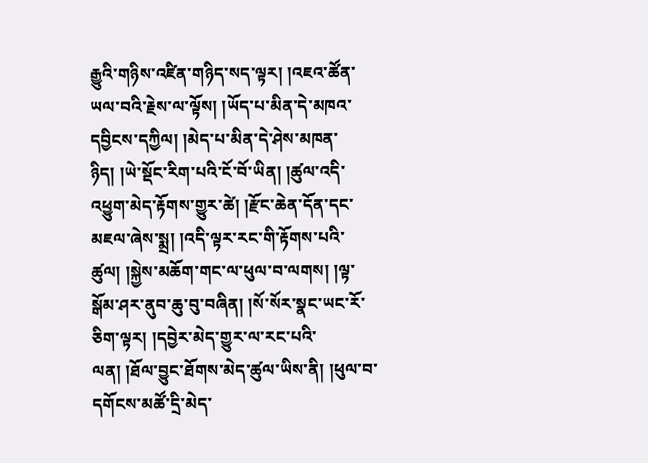རྒྱུའི་གཉིས་འཛིན་གཉིད་སད་ལྟར། །འཇའ་ཚོན་ཡལ་བའི་རྗེས་ལ་ལྟོས། །ཡོད་པ་མིན་དེ་མཁའ་དབྱིངས་དཀྱིལ། །མེད་པ་མིན་དེ་ཤེས་མཁན་ཉིད། །ཡེ་སྡོང་རིག་པའི་ངོ་བོ་ཡིན། །ཚུལ་འདི་འཕྱུག་མེད་རྟོགས་གྱུར་ཚེ། །རྫོང་ཆེན་དོན་དང་མཇལ་ཞེས་སྨྲ། །འདི་ལྟར་རང་གི་རྟོགས་པའི་ཚུལ། །སྐྱེས་མཆོག་གང་ལ་ཕུལ་བ་ལགས། །ལྟ་སྒོམ་ཤར་ནུབ་ཆུ་བུ་བཞིན། །སོ་སོར་སྣང་ཡང་རོ་ཅིག་ལྟར། །དབྱེར་མེད་གྱུར་ལ་རང་པའི་ལན། །ཐོལ་བྱུང་ཐོགས་མེད་ཚུལ་ཡིས་ནི། །ཕུལ་བ་དགོངས་མཚོ་དྲི་མེད་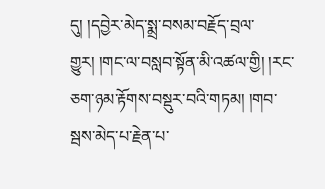དུ། །དབྱེར་མེད་སྨྲ་བསམ་བརྗོད་བྲལ་གྱུར། །གང་ལ་བསླབ་སྟོན་མི་འཚལ་གྱི། །རང་ཅག་ཉམ་རྟོགས་བསྡུར་བའི་གཏམ། །གབ་སྦས་མེད་པ་རྗེན་པ་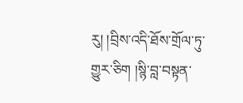རུ། །བྲིས་འདི་ཐོས་གྲོལ་ཏུ་གྱུར་ཅིག །སྙི་བླ་བསྟན་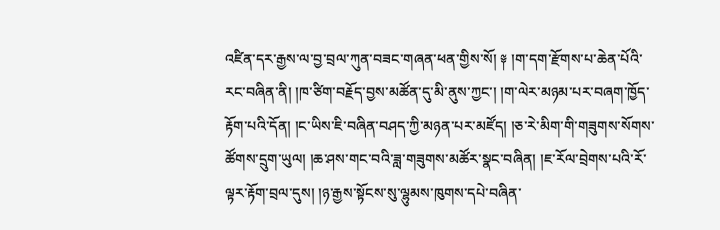འཛིན་དར་རྒྱས་ལ་བྱ་བྲལ་ཀུན་བཟང་གཞན་ཕན་གྱིས་སོ། ༈ །ག་དག་རྫོགས་པ་ཆེན་པོའི་རང་བཞིན་ནི། །ཁ་ཙིག་བརྗོད་བྱས་མཚོན་དུ་མི་ནུས་ཀྱང་། །ག་ལེར་མཉམ་པར་བཞག་ཁྱོད་རྟོག་པའི་དོན། །ང་ཡིས་ཇི་བཞིན་བཤད་ཀྱི་མཉན་པར་མཛོད། །ཅ་རེ་མིག་གི་གཟུགས་སོགས་ཚོགས་དྲུག་ཡུལ། །ཆ་ཤས་གང་བའི་ཟླ་གཟུགས་མཚོར་སྣང་བཞིན། །ཇ་རོལ་བྲེགས་པའི་རོ་ལྟར་རྟོག་བྲལ་དུས། །ཉ་རྒྱས་སྟོངས་སུ་ལྷུམས་ཁུགས་དཔེ་བཞིན་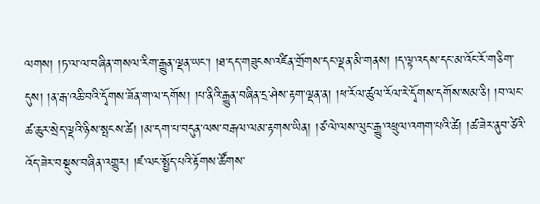ལགས། །ཏ་ལ་ལ་བཞིན་གསལ་རིག་རྒྱུན་ལྡན་ཡང་། །ཐ་དད་གཟུངས་འཛིན་གྲོགས་དང་ལྡན་མི་གནས། །ད་ལྟ་འདས་དང་མ་འོང་རོ་གཅིག་དུས། །ན་རྒ་འཆི་བའི་དྭོགས་ཟོན་ག་ལ་དགོས། །པ་ནིའི་རྒྱུན་བཞིན་དྲ་ཤེས་རྟག་ལྡན་ན། །ཕ་རོལ་ཚུལ་རོལ་རེ་དྭོགས་དགོས་སམ་ཅི། །བ་ལང་ཚ་ཆུར་སྲེད་ལྡའི་ཉིས་སྤངས་ཚེ། །མ་དག་པ་བདུན་ལས་བརྒལ་ལམ་རྟགས་ཡིན། །ཙ་ལེ་ལས་ལུང་རྒྱུ་འཕྲུལ་འགག་པའི་ཚེ། །ཚ་ཟེར་ནུབ་ཙེའི་འོད་ཟེར་བསྡུས་བཞིན་འགྱུར། །ཛ་ལང་སྤྱོད་པའི་རྟོགས་ཚོགས་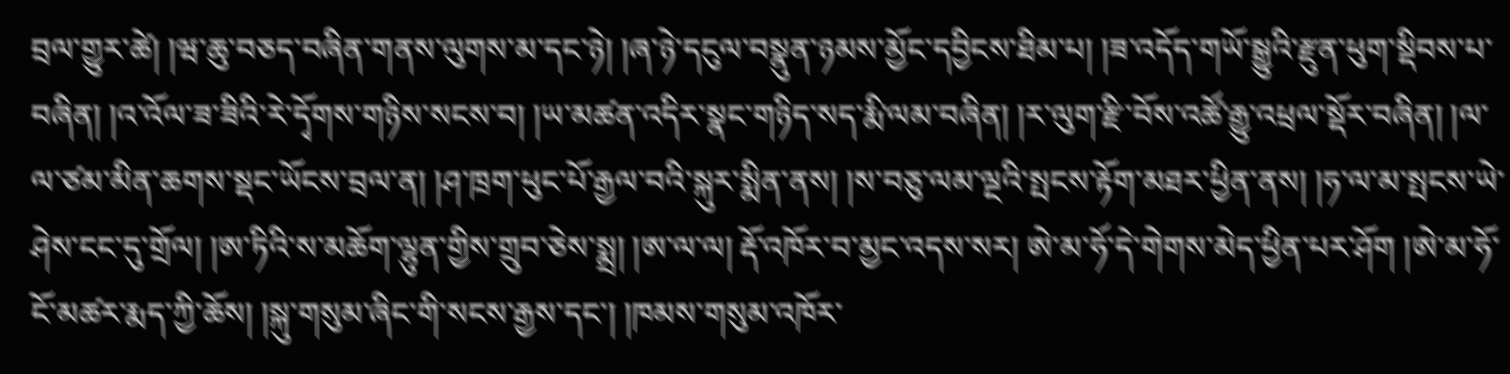བྲལ་གྱུར་ཚེ། །ཝ་ཆུ་བཅད་བཞིན་གནས་ལུགས་མ་དང་ཉེ། །ཞ་ཉེ་དངུལ་བསྣུན་ཉམས་མྱོང་དབྱིངས་ཐིམ་པ། །ཟ་འདོད་གཡོ་སྒྱུའི་རྫུན་ཕུག་སྡིབས་པ་བཞིན། །འ་འོལ་ཟ་ཟིའི་རེ་དྭོགས་གཉིས་སངས་བ། །ཡ་མཚན་འདིར་སྣང་གཉིད་སད་རྨི་ལམ་བཞིན། །ར་ལུག་རྫི་བོས་འཚོ་རྒྱུ་འཕྲལ་སྡོར་བཞིན། །ལ་ལ་ཙམ་མིན་ཆགས་སྡང་ཡོངས་བྲལ་ན། །ཤ་ཁྲག་ཕུང་པོ་རྒྱལ་བའི་སྐུར་སྨིན་ནས། །ས་བཅུ་ལམ་ལྔའི་སྤངས་རྟོག་མཐར་ཕྱིན་ནས། །ཧ་ལ་མ་སྤངས་ཡེ་ཤེས་ངང་དུ་གྲོལ། །ཨ་ཏིའི་ས་མཆོག་ལྷུན་གྱིས་གྲུབ་ཅེས་སྨྲ། །ཨ་ལ་ལ། རྡོ་འཁོར་བ་མྱང་འདས་སར། ཨེ་མ་ཧོ་དེ་གེགས་མེད་ཕྱིན་པར་ཤོག །ཨེ་མ་ཧོ་ངོ་མཚར་རྨད་ཀྱི་ཆོས། །སྐུ་གསུམ་ཞིང་གི་སངས་རྒྱས་དང་། །ཁམས་གསུམ་འཁོར་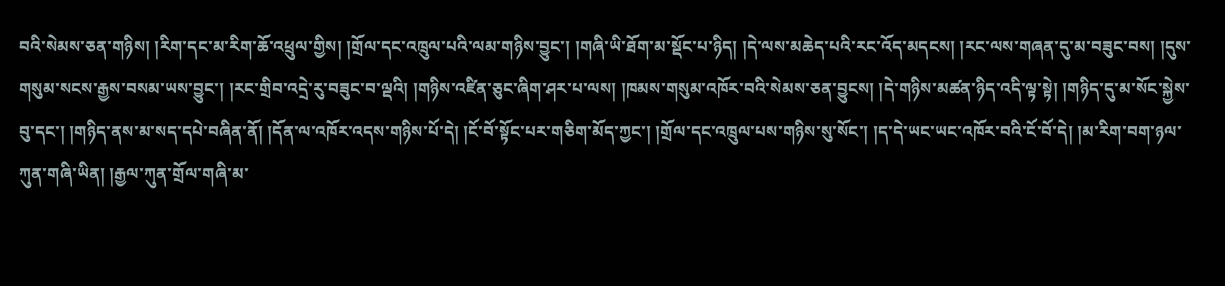བའི་སེམས་ཅན་གཉིས། །རིག་དང་མ་རིག་ཆོ་འཕྲུལ་གྱིས། །གྲོལ་དང་འཁྲུལ་པའི་ལམ་གཉིས་བྱུང་། །གཞི་ཡི་ཐོག་མ་སྡོང་པ་ཉིད། །དེ་ལས་མཆེད་པའི་རང་འོད་མདངས། །རང་ལས་གཞན་དུ་མ་བཟུང་བས། །དུས་གསུམ་སངས་རྒྱས་བསམ་ཡས་བྱུང་། །རང་གྲིབ་འདྲེ་རུ་བཟུང་བ་ལྡའི། །གཉིས་འཛིན་ཅུང་ཞིག་ཤར་པ་ལས། །ཁམས་གསུམ་འཁོར་བའི་སེམས་ཅན་བྱུངས། །དེ་གཉིས་མཚན་ཉིད་འདི་ལྟ་སྟེ། །གཉིད་དུ་མ་སོང་སྐྱེས་བུ་དང་། །གཉིད་ནས་མ་སད་དཔེ་བཞིན་ནོ། །དོན་ལ་འཁོར་འདས་གཉིས་པོ་དེ། །ངོ་བོ་སྟོང་པར་གཅིག་མོད་ཀྱང་། །གྲོལ་དང་འཁྲུལ་པས་གཉིས་སུ་སོང་། །ད་དེ་ཡང་ཡང་འཁོར་བའི་ངོ་བོ་དེ། །མ་རིག་བག་ཉལ་ཀུན་གཞི་ཡིན། །རྒྱལ་ཀུན་གྲོལ་གཞི་མ་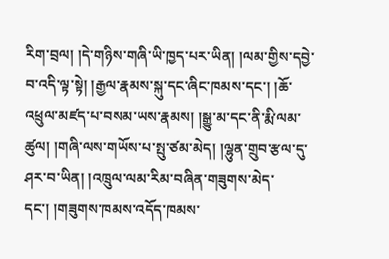རིག་བྲལ། །དེ་གཉིས་གཞི་ཡི་ཁྱད་པར་ཡིན། །ལམ་གྱིས་དབྱེ་བ་འདི་ལྟ་སྟེ། །རྒྱལ་རྣམས་སྐུ་དང་ཞིང་ཁམས་དང་། །ཆོ་འཕྲུལ་མཛད་པ་བསམ་ཡས་རྣམས། །སྒྱུ་མ་དང་ནི་རྨི་ལམ་ཚུལ། །གཞི་ལས་གཡོས་པ་སྤུ་ཙམ་མེད། །ལྷུན་གྲུབ་རྩལ་དུ་ཤར་བ་ཡིན། །འཁྲུལ་ལམ་རིམ་བཞིན་གཟུགས་མེད་དང་། །གཟུགས་ཁམས་འདོད་ཁམས་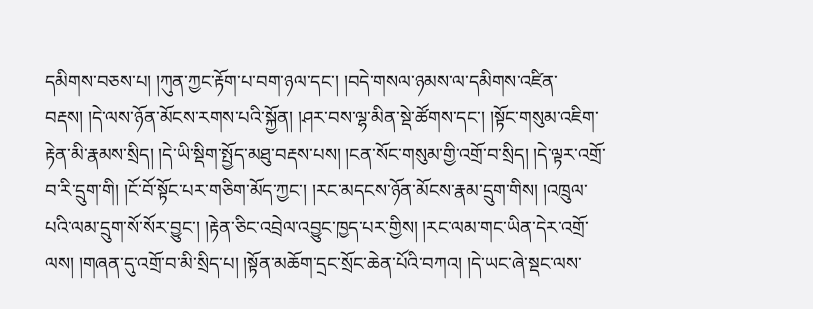དམིགས་བཅས་པ། །ཀུན་ཀྱང་རྟོག་པ་བག་ཉལ་དང་། །བདེ་གསལ་ཉམས་ལ་དམིགས་འཛིན་བརྡས། །དེ་ལས་ཉོན་མོངས་རགས་པའི་སྐྱོན། །ཤར་བས་ལྷ་མིན་སྡེ་ཚོགས་དང་། །སྟོང་གསུམ་འཇིག་རྟེན་མི་རྣམས་སྲིད། །དེ་ཡི་སྡིག་སྤྱོད་མཐུ་བརྡས་པས། །ངན་སོང་གསུམ་གྱི་འགྲོ་བ་སྲིད། །དེ་ལྟར་འགྲོ་བ་རི་དྲུག་གི། །ངོ་བོ་སྟོང་པར་གཅིག་མོད་ཀྱང་། །རང་མདངས་ཉོན་མོངས་རྣམ་དྲུག་གིས། །འཁྲུལ་པའི་ལམ་དྲུག་སོ་སོར་བྱུང་། །རྟེན་ཅིང་འབྲེལ་འབྱུང་ཁྱད་པར་གྱིས། །རང་ལམ་གང་ཡིན་དེར་འགྲོ་ལས། །གཞན་དུ་འགྲོ་བ་མི་སྲིད་པ། །སྟོན་མཆོག་དྲང་སྲོང་ཆེན་པོའི་བཀའ། །དེ་ཡང་ཞེ་སྡང་ལས་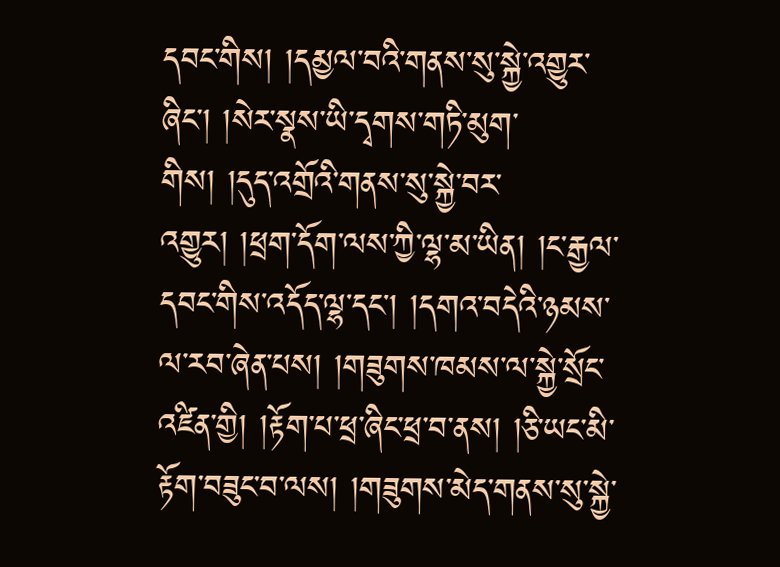དབང་གིས། །དམྱལ་བའི་གནས་སུ་སྐྱེ་འགྱུར་ཞིང་། །སེར་སྣས་ཡི་དྭགས་གཏི་མུག་གིས། །དུད་འགྲོའི་གནས་སུ་སྐྱེ་བར་འགྱུར། །ཕྲག་དོག་ལས་ཀྱི་ལྷ་མ་ཡིན། །ང་རྒྱལ་དབང་གིས་འདོད་ལྷ་དང་། །དགའ་བདེའི་ཉམས་ལ་རབ་ཞེན་པས། །གཟུགས་ཁམས་ལ་སྐྱེ་སྲོང་འཛིན་གྱི། །རྟོག་པ་ཕྲ་ཞིང་ཕྲ་བ་ནས། །ཅི་ཡང་མི་རྟོག་བཟུང་བ་ལས། །གཟུགས་མེད་གནས་སུ་སྐྱེ་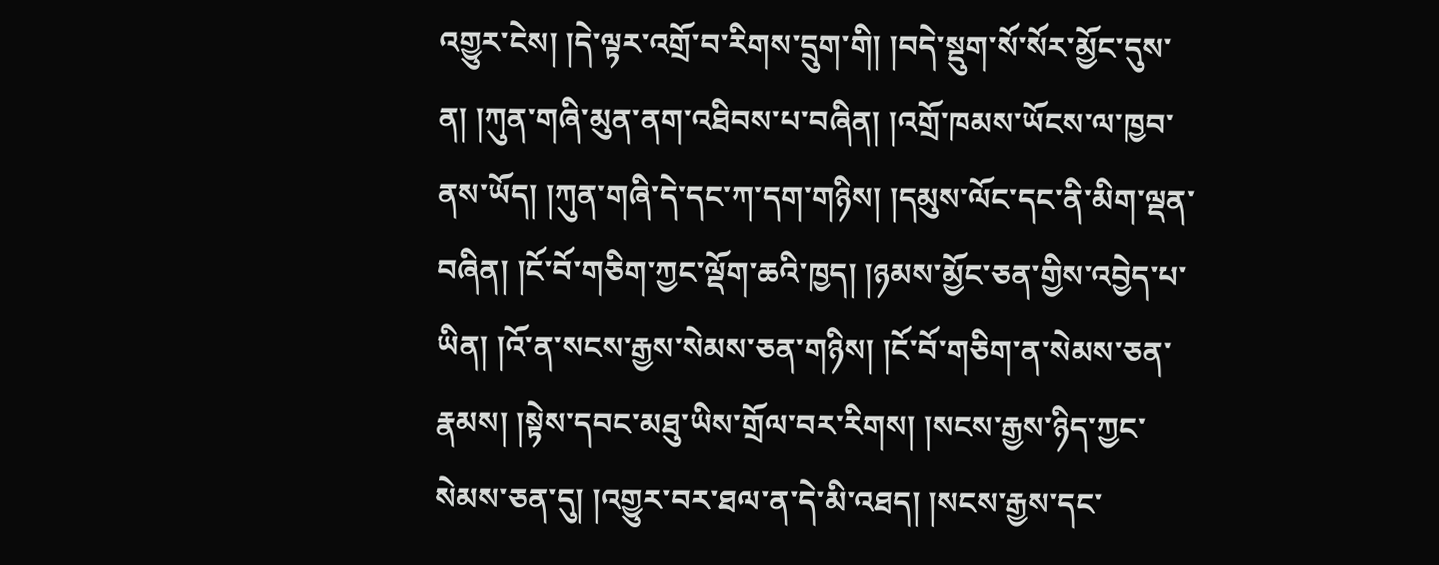འགྱུར་ངེས། །དེ་ལྟར་འགྲོ་བ་རིགས་དྲུག་གི། །བདེ་སྡུག་སོ་སོར་མྱོང་དུས་ན། །ཀུན་གཞི་མུན་ནག་འཐིབས་པ་བཞིན། །འགྲོ་ཁམས་ཡོངས་ལ་ཁྱབ་ནས་ཡོད། །ཀུན་གཞི་དེ་དང་ཀ་དག་གཉིས། །དམུས་ལོང་དང་ནི་མིག་ལྡན་བཞིན། །ངོ་བོ་གཅིག་ཀྱང་ལྡོག་ཆའི་ཁྱད། །ཉམས་མྱོང་ཅན་གྱིས་འབྱེད་པ་ཡིན། །འོ་ན་སངས་རྒྱས་སེམས་ཅན་གཉིས། །ངོ་བོ་གཅིག་ན་སེམས་ཅན་རྣམས། །སྟེས་དབང་མཐུ་ཡིས་གྲོལ་བར་རིགས། །སངས་རྒྱས་ཉིད་ཀྱང་སེམས་ཅན་དུ། །འགྱུར་བར་ཐལ་ན་དེ་མི་འཐད། །སངས་རྒྱས་དང་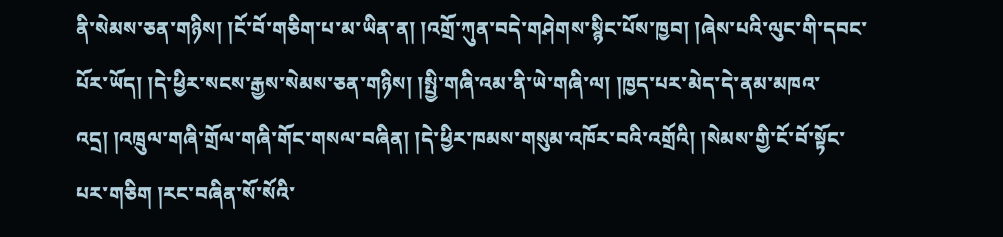ནི་སེམས་ཅན་གཉིས། །ངོ་བོ་གཅིག་པ་མ་ཡིན་ན། །འགྲོ་ཀུན་བདེ་གཤེགས་སྙིང་པོས་ཁྱབ། །ཞེས་པའི་ལུང་གི་དབང་པོར་ཡོད། །དེ་ཕྱིར་སངས་རྒྱས་སེམས་ཅན་གཉིས། །སྤྱི་གཞི་འམ་ནི་ཡེ་གཞི་ལ། །ཁྱད་པར་མེད་དེ་ནམ་མཁའ་འདྲ། །འཁྲུལ་གཞི་གྲོལ་གཞི་གོང་གསལ་བཞིན། །དེ་ཕྱིར་ཁམས་གསུམ་འཁོར་བའི་འགྲོའི། །སེམས་གྱི་ངོ་བོ་སྟོང་པར་གཅིག །རང་བཞིན་སོ་སོའི་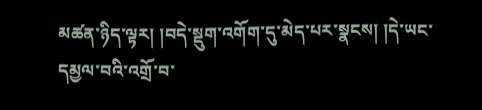མཚན་ཉིད་ལྟར། །བདེ་སྡུག་འགོག་དུ་མེད་པར་སྣངས། །དེ་ཡང་དམྱལ་བའི་འགྲོ་བ་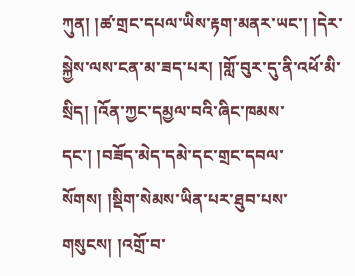ཀུན། །ཚ་གྲང་དཔལ་ཡིས་རྟག་མནར་ཡང་། །དེར་སྐྱེས་ལས་ངན་མ་ཟད་པར། །གློ་བུར་དུ་ནི་འཕོ་མི་སྲིད། །འོན་ཀྱང་དམྱལ་བའི་ཞིང་ཁམས་དང་། །བཟོད་མེད་དམེ་དང་གྲང་དབལ་སོགས། །སྡིག་སེམས་ཡིན་པར་ཐུབ་པས་གསུངས། །འགྲོ་བ་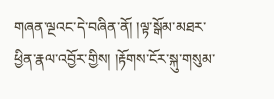གཞན་ལྔའང་དེ་བཞིན་ནོ། །ལྟ་སྒོམ་མཐར་ཕྱིན་རྣལ་འབྱོར་གྱིས། །རྟོགས་ངོར་སྐུ་གསུམ་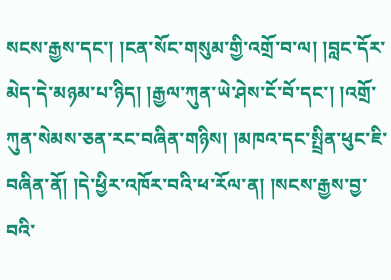སངས་རྒྱས་དང་། །ངན་སོང་གསུམ་གྱི་འགྲོ་བ་ལ། །བླང་དོར་མེད་དེ་མཉམ་པ་ཉིད། །རྒྱལ་ཀུན་ཡེ་ཤེས་ངོ་བོ་དང་། །འགྲོ་ཀུན་སེམས་ཅན་རང་བཞིན་གཉིས། །མཁའ་དང་སྤྲིན་ཕུང་ཇི་བཞིན་ནོ། །དེ་ཕྱིར་འཁོར་བའི་ཕ་རོལ་ན། །སངས་རྒྱས་བྱ་བའི་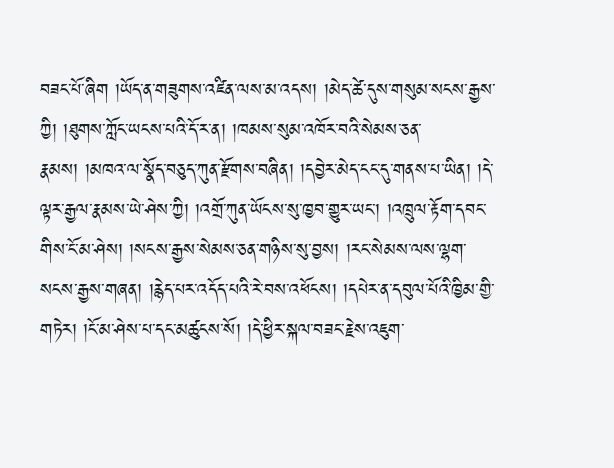བཟང་པོ་ཞིག །ཡོད་ན་གཟུགས་འཛིན་ལས་མ་འདས། །མེད་ཚེ་དུས་གསུམ་སངས་རྒྱས་ཀྱི། །ཐུགས་ཀློང་ཡངས་པའི་དོ་ར་ན། །ཁམས་སུམ་འཁོར་བའི་སེམས་ཅན་རྣམས། །མཁའ་ལ་སྣོད་བཅུད་ཀུན་རྫོགས་བཞིན། །དབྱེར་མེད་ངང་དུ་གནས་པ་ཡིན། །དེ་ལྟར་རྒྱལ་རྣམས་ཡེ་ཤེས་ཀྱི། །འགྲོ་ཀུན་ཡོངས་སུ་ཁྱབ་གྱུར་ཡང་། །འཁྲུལ་རྟོག་དབང་གིས་ངོ་མ་ཤེས། །སངས་རྒྱས་སེམས་ཅན་གཉིས་སུ་བྱས། །རང་སེམས་ལས་ལྷག་སངས་རྒྱས་གཞན། །རྙེད་པར་འདོད་པའི་རེ་བས་འཕོངས། །དཔེར་ན་དབུལ་པོའི་ཁྱིམ་གྱི་གཏེར། །ངོ་མ་ཤེས་པ་དང་མཚུངས་སོ། །དེ་ཕྱིར་སྐལ་བཟང་རྗེས་འཇུག་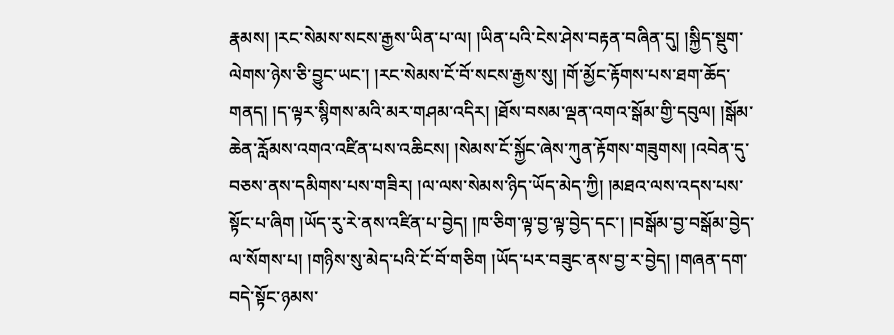རྣམས། །རང་སེམས་སངས་རྒྱས་ཡིན་པ་ལ། །ཡིན་པའི་ངེས་ཤེས་བརྟན་བཞིན་དུ། །སྐྱིད་སྡུག་ལེགས་ཉེས་ཅི་བྱུང་ཡང་། །རང་སེམས་ངོ་བོ་སངས་རྒྱས་སུ། །གོ་མྱོང་རྟོགས་པས་ཐག་ཆོད་གནད། །ད་ལྟར་སྙིགས་མའི་མར་གཤམ་འདིར། །ཐོས་བསམ་ལྡན་འགའ་སྒོམ་གྱི་དབུལ། །སྒོམ་ཆེན་རློམས་འགའ་འཛིན་པས་འཆིངས། །སེམས་ངོ་སྐྱོང་ཞེས་ཀུན་རྟོགས་གཟུགས། །འབེན་དུ་བཅས་ནས་དམིགས་པས་གཟིར། །ལ་ལས་སེམས་ཉིད་ཡོད་མེད་ཀྱི། །མཐའ་ལས་འདས་པས་སྟོང་པ་ཞིག །ཡོད་རུ་རེ་ནས་འཛིན་པ་བྱེད། །ཁ་ཅིག་ལྟ་བྱ་ལྟ་བྱེད་དང་། །བསྒོམ་བྱ་བསྒོམ་བྱེད་ལ་སོགས་པ། །གཉིས་སུ་མེད་པའི་ངོ་བོ་གཅིག །ཡོད་པར་བཟུང་ནས་བྱ་ར་བྱེད། །གཞན་དག་བདེ་སྟོང་ཉམས་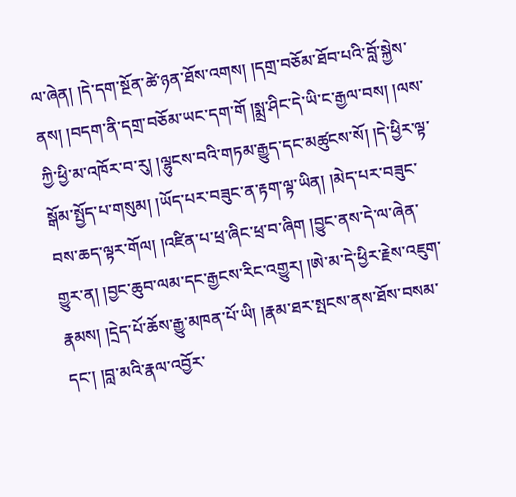ལ་ཞེན། །དེ་དག་སྔོན་ཚེ་ཉན་ཐོས་འགས། །དགྲ་བཅོམ་ཐོབ་པའི་བློ་སྐྱེས་ནས། །བདག་ནི་དགྲ་བཅོམ་ཡང་དག་གོ །སྨྲ་ཤིང་དེ་ཡི་ང་རྒྱལ་བས། །ལས་ཀྱི་ཕྱི་མ་འཁོར་བ་རུ། །ལྷུངས་བའི་གཏམ་རྒྱུད་དང་མཚུངས་སོ། །དེ་ཕྱིར་ལྟ་སྒོམ་སྤྱོད་པ་གསུམ། །ཡོད་པར་བཟུང་ན་རྟག་ལྟ་ཡིན། །མེད་པར་བཟུང་བས་ཆད་ལྟར་གོལ། །འཛིན་པ་ཕྲ་ཞིང་ཕྲ་བ་ཞིག །བྱུང་ནས་དེ་ལ་ཞེན་གྱུར་ན། །བྱང་ཆུབ་ལམ་དང་རྒྱངས་རིང་འགྱུར། །ཨེ་མ་དེ་ཕྱིར་རྗེས་འཇུག་རྣམས། །དྲེད་པོ་ཆོས་རྒྱུ་མཁན་པོ་ཡི། །རྣམ་ཐར་སྤངས་ནས་ཐོས་བསམ་དང་། །བླ་མའི་རྣལ་འབྱོར་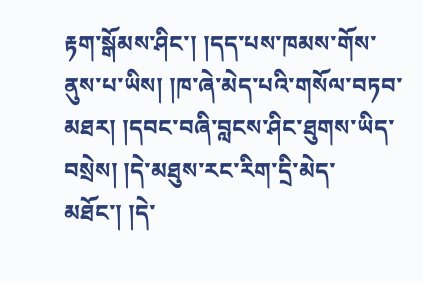རྟག་སྒོམས་ཤིང་། །དད་པས་ཁམས་གོས་ནུས་པ་ཡིས། །ཁ་ཞེ་མེད་པའི་གསོལ་བཏབ་མཐར། །དབང་བཞི་བླངས་ཤིང་ཐུགས་ཡིད་བསྲེས། །དེ་མཐུས་རང་རིག་དྲི་མེད་མཐོང་། །དེ་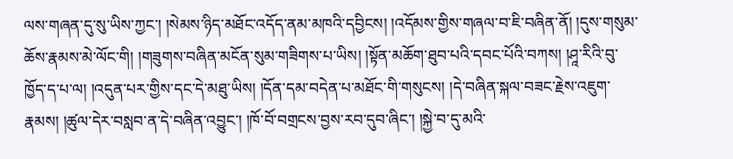ལས་གཞན་དུ་སུ་ཡིས་ཀྱང་། །སེམས་ཉིད་མཐོང་འདོད་ནམ་མཁའི་དབྱིངས། །འདོམས་གྱིས་གཞལ་བ་ཇི་བཞིན་ནོ། །དུས་གསུམ་ཆོས་རྣམས་མེ་ལོང་གི། །གཟུགས་བཞིན་མངོན་སུམ་གཟིགས་པ་ཡིས། །སྟོན་མཆོག་ཐུབ་པའི་དབང་པོའི་བཀས། །ཤཱ་རིའི་བུ་ཁྱོད་ད་པ་ལ། །འདུན་པར་གྱིས་དང་དེ་མཐུ་ཡིས། །དོན་དམ་བདེན་པ་མཐོང་གི་གསུངས། །དེ་བཞིན་སྐལ་བཟང་རྗེས་འཇུག་རྣམས། །ཚུལ་དེར་བསླབ་ན་དེ་བཞིན་འབྱུང་། །ཁོ་བོ་བགྲངས་བྱས་རབ་དུབ་ཞིང་། །སྐྱེ་བ་དུ་མའི་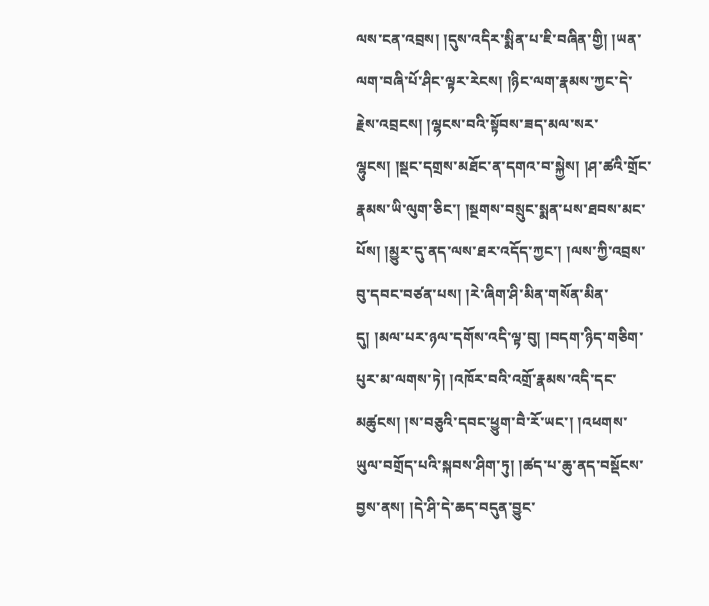ལས་ངན་འབྲས། །དུས་འདིར་སྨིན་པ་ཇི་བཞིན་གྱི། །ཡན་ལག་བཞི་པོ་ཤིང་ལྟར་རེངས། །ཉིང་ལག་རྣམས་ཀྱང་དེ་རྗེས་འབྲངས། །ལྷངས་བའི་སྟོབས་ཟད་མལ་སར་ལྷུངས། །སྡང་དགྲས་མཐོང་ན་དགའ་བ་སྐྱེས། །ཤ་ཚའི་གྲོང་རྣམས་ཡི་ལུག་ཅིང་། །སྔགས་བསྲུང་སྨན་པས་ཐབས་མང་པོས། །མྱུར་དུ་ནད་ལས་ཐར་འདོད་ཀྱང་། །ལས་ཀྱི་འབྲས་བུ་དབང་བཙན་པས། །རེ་ཞིག་ཤི་མིན་གསོན་མིན་དུ། །མལ་པར་ཉལ་དགོས་འདི་ལྟ་བུ། །བདག་ཉིད་གཅིག་པུར་མ་ལགས་ཏེ། །འཁོར་བའི་འགྲོ་རྣམས་འདི་དང་མཚུངས། །ས་བཅུའི་དབང་ཕྱུག་བཻ་རོ་ཡང་། །འཕགས་ཡུལ་བགྲོད་པའི་སྐབས་ཤིག་ཏུ། །ཚད་པ་ཆུ་ནད་བསྡོངས་བྱས་ནས། །དེ་ཤི་དེ་ཆད་བདུན་བྱུང་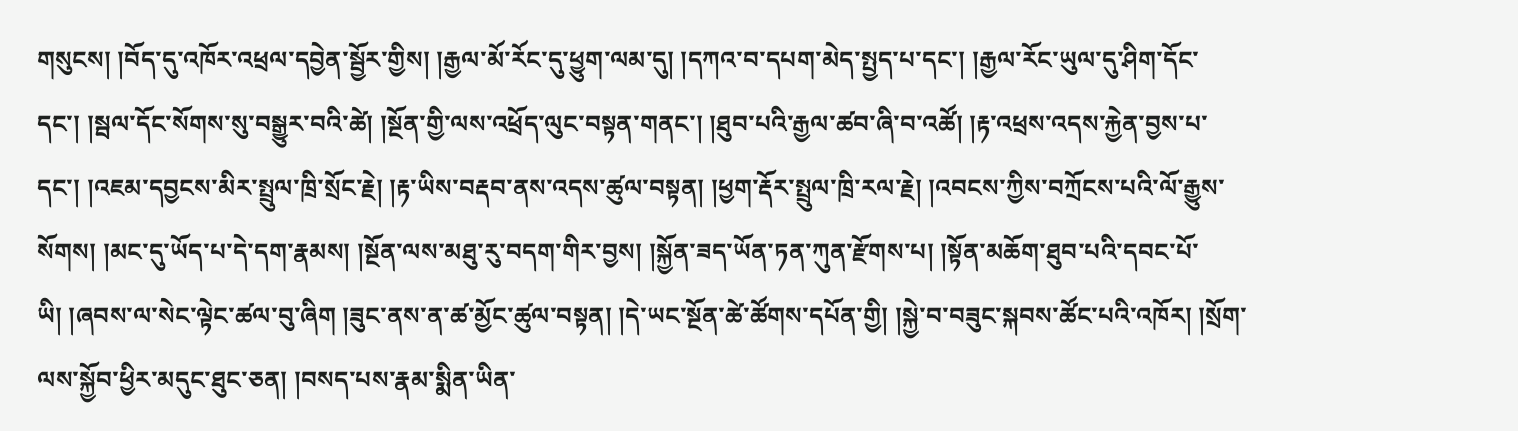གསུངས། །བོད་དུ་འཁོར་འཕྲལ་དབྱེན་སྦྱོར་གྱིས། །རྒྱལ་མོ་རོང་དུ་ཕྱུག་ལམ་དུ། །དཀའ་བ་དཔག་མེད་སྤྱད་པ་དང་། །རྒྱལ་རོང་ཡུལ་དུ་ཤིག་དོང་དང་། །སྦལ་དོང་སོགས་སུ་བསྒྱུར་བའི་ཚེ། །སྔོན་གྱི་ལས་འཕྲོད་ལུང་བསྟན་གནང་། །ཐུབ་པའི་རྒྱལ་ཚབ་ཞི་བ་འཚོ། །རྟ་འཕྲས་འདས་རྐྱེན་བྱས་པ་དང་། །འཇམ་དབྱངས་མིར་སྤྲུལ་ཁྲི་སྲོང་རྗེ། །རྟ་ཡིས་བརྡབ་ནས་འདས་ཚུལ་བསྟན། །ཕྱག་རྡོར་སྤྲུལ་ཁྲི་རལ་རྗེ། །འབངས་ཀྱིས་བཀྲོངས་པའི་ལོ་རྒྱུས་སོགས། །མང་དུ་ཡོད་པ་དེ་དག་རྣམས། །སྔོན་ལས་མཐུ་རུ་བདག་གིར་བྱས། །སྐྱོན་ཟད་ཡོན་ཏན་ཀུན་རྫོགས་པ། །སྟོན་མཆོག་ཐུབ་པའི་དབང་པོ་ཡི། །ཞབས་ལ་སེང་ལྟེང་ཚལ་བུ་ཞིག །ཟུང་ནས་ན་ཚ་མྱོང་ཚུལ་བསྟན། །དེ་ཡང་སྔོན་ཚེ་ཚོགས་དཔོན་གྱི། །སྐྱེ་བ་བཟུང་སྐབས་ཚོང་པའི་འཁོར། །སྲོག་ལས་སྐྱོབ་ཕྱིར་མདུང་ཐུང་ཅན། །བསད་པས་རྣམ་སྨིན་ཡིན་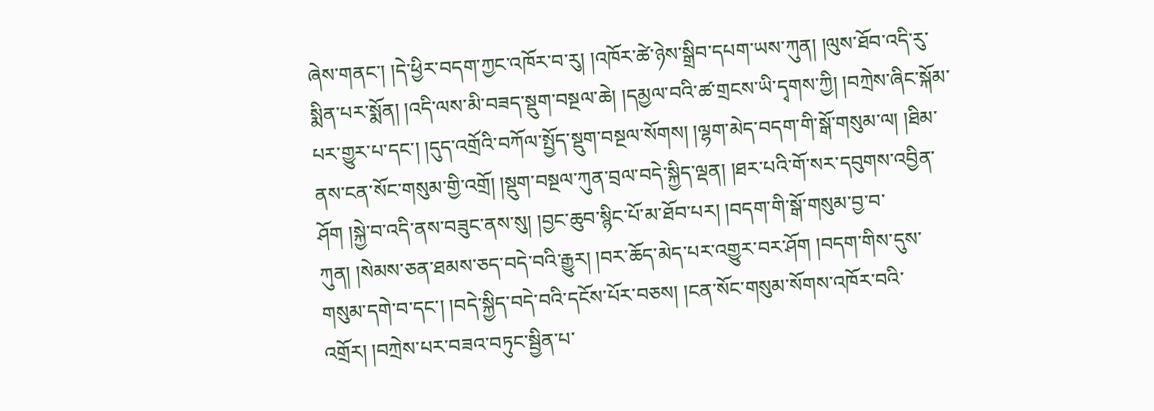ཞེས་གནང་། །དེ་ཕྱིར་བདག་ཀྱང་འཁོར་བ་རུ། །འཁོར་ཚེ་ཉེས་སྒྲིབ་དཔག་ཡས་ཀུན། །ལུས་ཐོབ་འདི་རུ་སྨིན་པར་སྨོན། །འདི་ལས་མི་བཟད་སྡུག་བསྔལ་ཆེ། །དམྱལ་བའི་ཚ་གྲངས་ཡི་དྭགས་ཀྱི། །བཀྲེས་ཞིང་སྐོམ་པར་གྱུར་པ་དང་། །དུད་འགྲོའི་བཀོལ་སྤྱོད་སྡུག་བསྔལ་སོགས། །ལྷག་མེད་བདག་གི་སྒོ་གསུམ་ལ། །ཐིམ་ནས་ངན་སོང་གསུམ་གྱི་འགྲོ། །སྡུག་བསྔལ་ཀུན་བྲལ་བདེ་སྐྱིད་ལྡན། །ཐར་པའི་གོ་སར་དབུགས་འབྱིན་ཤོག །སྐྱེ་བ་འདི་ནས་བཟུང་ནས་སུ། །བྱང་ཆུབ་སྙིང་པོ་མ་ཐོབ་པར། །བདག་གི་སྒོ་གསུམ་བྱ་བ་ཀུན། །སེམས་ཅན་ཐམས་ཅད་བདེ་བའི་རྒྱུར། །བར་ཆོད་མེད་པར་འགྱུར་བར་ཤོག །བདག་གིས་དུས་གསུམ་དགེ་བ་དང་། །བདེ་སྐྱིད་བདེ་བའི་དངོས་པོར་བཅས། །ངན་སོང་གསུམ་སོགས་འཁོར་བའི་འགྲོར། །བཀྲེས་པར་བཟའ་བཏུང་སྦྱིན་པ་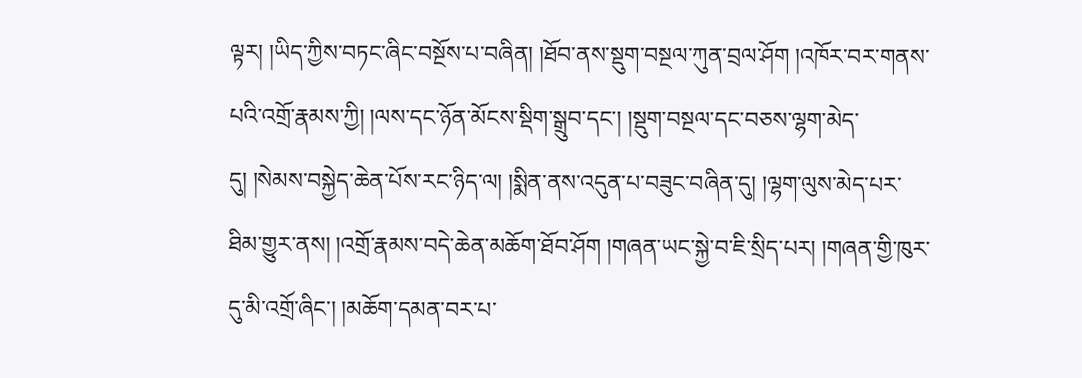ལྟར། །ཡིད་ཀྱིས་བཏང་ཞིང་བསྔོས་པ་བཞིན། །ཐོབ་ནས་སྡུག་བསྔལ་ཀུན་བྲལ་ཤོག །འཁོར་བར་གནས་པའི་འགྲོ་རྣམས་ཀྱི། །ལས་དང་ཉོན་མོངས་སྡིག་སྒྲུབ་དང་། །སྡུག་བསྔལ་དང་བཅས་ལྷག་མེད་དུ། །སེམས་བསྐྱེད་ཆེན་པོས་རང་ཉིད་ལ། །སྨིན་ནས་འདུན་པ་བཟུང་བཞིན་དུ། །ལྷག་ལུས་མེད་པར་ཐིམ་གྱུར་ནས། །འགྲོ་རྣམས་བདེ་ཆེན་མཆོག་ཐོབ་ཤོག །གཞན་ཡང་སྐྱེ་བ་ཇི་སྲིད་པར། །གཞན་གྱི་ཁུར་དུ་མི་འགྲོ་ཞིང་། །མཆོག་དམན་བར་པ་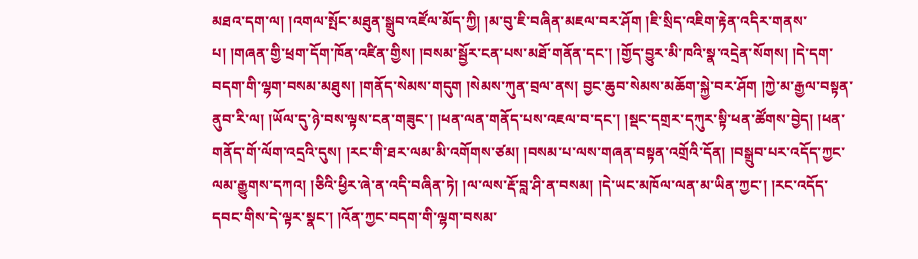མཐའ་དག་ལ། །འགལ་སྤོང་མཐུན་སྒྲུབ་འཛོལ་མོད་ཀྱི། །མ་བུ་ཇི་བཞིན་མཇལ་བར་ཤོག །ཇི་སྲིད་འཇིག་རྟེན་འདིར་གནས་པ། །གཞན་གྱི་ཕྲག་དོག་ཁོན་འཛིན་གྱིས། །བསམ་སྦྱོར་ངན་པས་མཐོ་གནོན་དང་། །གྱོད་བྱུར་མི་ཁའི་སྣ་འདྲེན་སོགས། །དེ་དག་བདག་གི་ལྷག་བསམ་མཐུས། །གནོད་སེམས་གདུག །སེམས་ཀུན་བྲལ་ནས། བྱང་ཆུབ་སེམས་མཆོག་སྐྱེ་བར་ཤོག །ཀྱེ་མ་རྒྱལ་བསྟན་ནུབ་རི་ལ། །ཡོལ་དུ་ཉེ་བས་ལྟས་ངན་གཟུང་། །ཕན་ལན་གནོད་པས་འཇལ་བ་དང་། །སྡང་དགྲར་དཀུར་སྟི་ཕན་ཚོགས་བྱེད། །ཕན་གནོད་གོ་ལོག་འདྲའི་དུས། །རང་གི་ཐར་ལམ་མི་འགོགས་ཙམ། །བསམ་པ་ལས་གཞན་བསྟན་འགྲོའི་དོན། །བསྒྲུབ་པར་འདོད་ཀྱང་ལམ་རྒྱུགས་དཀའ། །ཅིའི་ཕྱིར་ཞེ་ན་འདི་བཞིན་ཏེ། །ལ་ལས་རྡོ་བླ་ཤི་ན་བསམ། །དེ་ཡང་མཁོལ་ལན་མ་ཡིན་ཀྱང་། །རང་འདོད་དབང་གིས་དེ་ལྟར་སྣང་། །འོན་ཀྱང་བདག་གི་ལྷག་བསམ་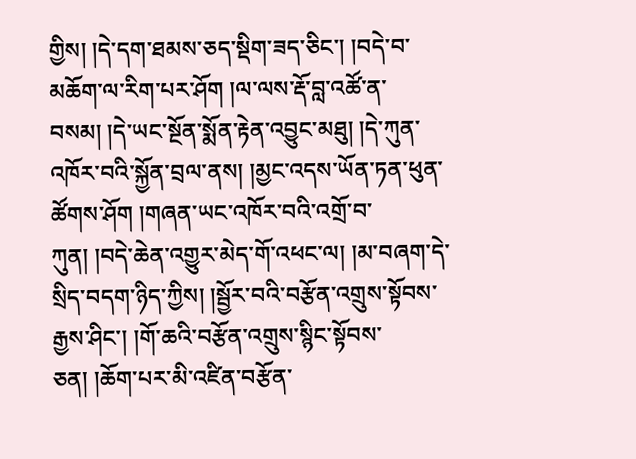གྱིས། །དེ་དག་ཐམས་ཅད་སྡིག་ཟད་ཅིང་། །བདེ་བ་མཆོག་ལ་རིག་པར་ཤོག །ལ་ལས་རྡོ་བླ་འཚོ་ན་བསམ། །དེ་ཡང་སྔོན་སྨོན་རྟེན་འབྱུང་མཐུ། །དེ་ཀུན་འཁོར་བའི་སྐྱོན་བྲལ་ནས། །མྱང་འདས་ཡོན་ཏན་ཕུན་ཚོགས་ཤོག །གཞན་ཡང་འཁོར་བའི་འགྲོ་བ་ཀུན། །བདེ་ཆེན་འགྱུར་མེད་གོ་འཕང་ལ། །མ་བཞག་དེ་སྲིད་བདག་ཉིད་ཀྱིས། །སྦྱོར་བའི་བརྩོན་འགྲུས་སྟོབས་རྒྱས་ཤིང་། །གོ་ཆའི་བརྩོན་འགྲུས་སྙིང་སྟོབས་ཅན། །ཆོག་པར་མི་འཛིན་བརྩོན་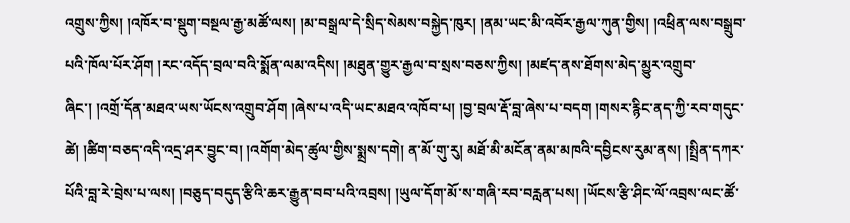འགྲུས་ཀྱིས། །འཁོར་བ་སྡུག་བསྔལ་རྒྱ་མཚོ་ལས། །མ་བསྒྲལ་དེ་སྲིད་སེམས་བསྐྱེད་ཁུར། །ནམ་ཡང་མི་འབོར་རྒྱལ་ཀུན་གྱིས། །འཕྲིན་ལས་བསྒྲུབ་པའི་ཁོལ་པོར་ཤོག །རང་འདོད་བྲལ་བའི་སྨོན་ལམ་འདིས། །མཐུན་གྱུར་རྒྱལ་བ་སྲས་བཅས་ཀྱིས། །མཛད་ནས་ཐོགས་མེད་མྱུར་འགྲུབ་ཞིང་། །འགྲོ་དོན་མཐའ་ཡས་ཡོངས་འགྲུབ་ཤོག །ཞེས་པ་འདི་ཡང་མཐའ་འཁོབ་པ། །བྱ་བྲལ་རྡོ་བླ་ཞེས་པ་བདག །གསར་རྙིང་ནད་ཀྱི་རབ་གདུང་ཚེ། །ཚིག་བཅད་འདི་འདྲ་ཤར་བྱུང་བ། །འགོག་མེད་ཚུལ་གྱིས་སྨྲས་དགེ། ན་མོ་གུ་རུ། མཐོ་མི་མངོན་ནམ་མཁའི་དབྱིངས་རུམ་ནས། །སྤྲིན་དཀར་པོའི་བླ་རེ་བྲེས་པ་ལས། །བཅུད་བདུད་རྩིའི་ཆར་རྒྱུན་བབ་པའི་འབྲས། །ཡུལ་དོག་མོ་ས་གཞི་རབ་བརླན་པས། །ཡོངས་རྩི་ཤིང་ལོ་འབྲས་ལང་ཚོ་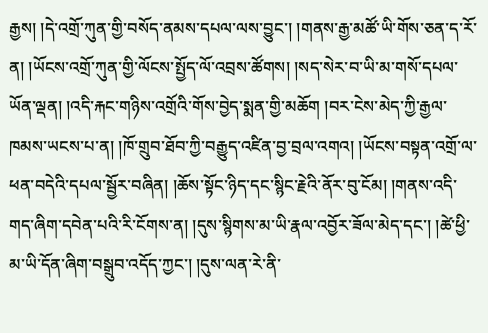རྒྱས། །དེ་འགྲོ་ཀུན་གྱི་བསོད་ནམས་དཔལ་ལས་བྱུང་། །གནས་རྒྱ་མཚོ་ཡི་གོས་ཅན་ད་རོ་ན། །ཡོངས་འགྲོ་ཀུན་གྱི་ལོངས་སྤྱོད་ལོ་འབྲས་ཚོགས། །སད་སེར་བ་ཡི་མ་གསོ་དཔལ་ཡོན་ལྡན། །འདི་རྐང་གཉིས་འགྲོའི་གོས་བྱེད་སྨན་གྱི་མཆོག །བར་ངེས་མེད་ཀྱི་རྒྱལ་ཁམས་ཡངས་པ་ན། །ཁོ་གྲུབ་ཐོབ་ཀྱི་བརྒྱུད་འཛིན་བྱ་བྲལ་འགའ། །ཡོངས་བསྟན་འགྲོ་ལ་ཕན་བདེའི་དཔལ་སྦྱོར་བཞིན། །ཆོས་སྟོང་ཉིད་དང་སྙིང་རྗེའི་ནོར་བུ་ངོམ། །གནས་འདི་གད་ཞིག་དབེན་པའི་རི་ངོགས་ན། །དུས་སྙིགས་མ་ཡི་རྣལ་འབྱོར་ཟོལ་མེད་དང་། །ཚེ་ཕྱི་མ་ཡི་དོན་ཞིག་བསྒྲུབ་འདོད་ཀྱང་། །དུས་ལན་རེ་ནི་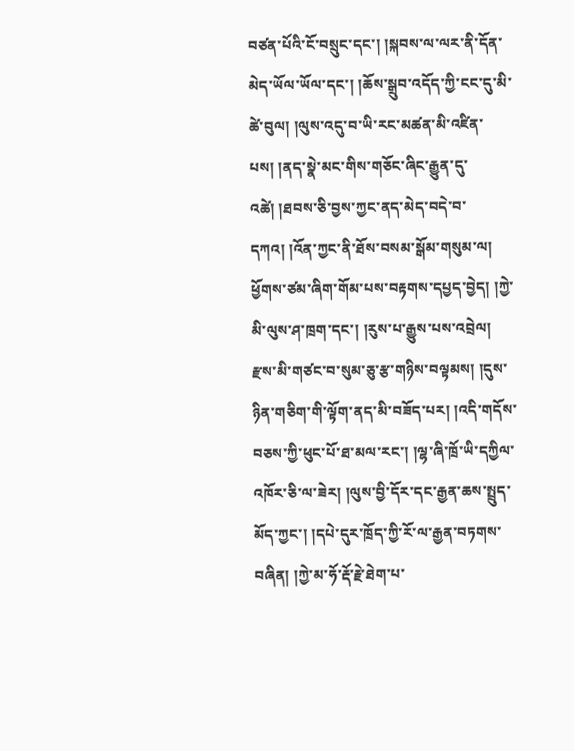བཙན་པོའི་ངོ་བསྲུང་དང་། །སྐབས་ལ་ལར་ནི་དོན་མེད་ཡོལ་ཡོལ་དང་། །ཆོས་སྒྲུབ་འདོད་ཀྱི་ངང་དུ་མི་ཚེ་བུལ། །ལུས་འདུ་བ་ཡི་རང་མཚན་མི་འཛིན་པས། །ནད་སྣེ་མང་གིས་གཅོང་ཞིང་རྒྱུན་དུ་འཚེ། །ཐབས་ཅི་བྱས་ཀྱང་ནད་མེད་བདེ་བ་དཀའ། །འོན་ཀྱང་ནི་ཐོས་བསམ་སྒོམ་གསུམ་ལ། ཕྱོགས་ཙམ་ཞིག་གོམ་པས་བརྟགས་དཔྱད་བྱེད། །ཀྱེ་མི་ལུས་ཤ་ཁྲག་དང་། །རུས་པ་རྒྱུས་པས་འབྲེལ། རྫས་མི་གཙང་བ་སུམ་ཅུ་རྩ་གཉིས་བལྟམས། །དུས་ཉིན་གཅིག་གི་ལྟོག་ནད་མི་བཟོད་པར། །འདི་གདོས་བཅས་ཀྱི་ཕུང་པོ་ཐ་མལ་རང་། །ལྷ་ཞི་ཁྲོ་ཡི་དཀྱིལ་འཁོར་ཅི་ལ་ཟེར། །ལུས་བྱི་དོར་དང་རྒྱན་ཆས་སྤྲུད་མོད་ཀྱང་། །དཔེ་དུར་ཁྲོད་ཀྱི་རོ་ལ་རྒྱན་བཏགས་བཞིན། །ཀྱེ་མ་ཧོ་རྡོ་རྗེ་ཐེག་པ་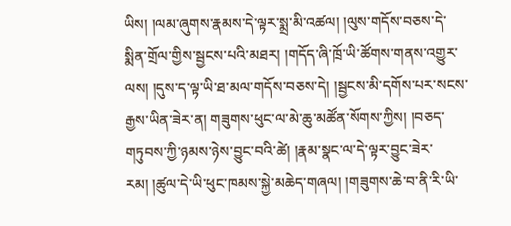ཡིས། །ལམ་ཞུགས་རྣམས་དེ་ལྟར་སྨྲ་མི་འཚལ། །ལུས་གདོས་བཅས་དེ་སྨིན་གྲོལ་གྱིས་སྦྱངས་པའི་མཐར། །གདོད་ཞི་ཁྲོ་ཡི་ཚོགས་གནས་འགྱུར་ལས། །དུས་ད་ལྟ་ཡི་ཐ་མལ་གདོས་བཅས་དེ། །སྦྱངས་མི་དགོས་པར་སངས་རྒྱས་ཡིན་ཟེར་ན། གཟུགས་ཕུང་ལ་མེ་ཆུ་མཚོན་སོགས་ཀྱིས། །བཅད་གཏུབས་ཀྱི་ཉམས་ཉེས་བྱུང་བའི་ཚེ། །རྣམ་སྣང་ལ་དེ་ལྟར་བྱུང་ཟེར་རམ། །ཚུལ་དེ་ཡི་ཕུང་ཁམས་སྐྱེ་མཆེད་གཞལ། །གཟུགས་ཆེ་བ་ནི་རི་ཡི་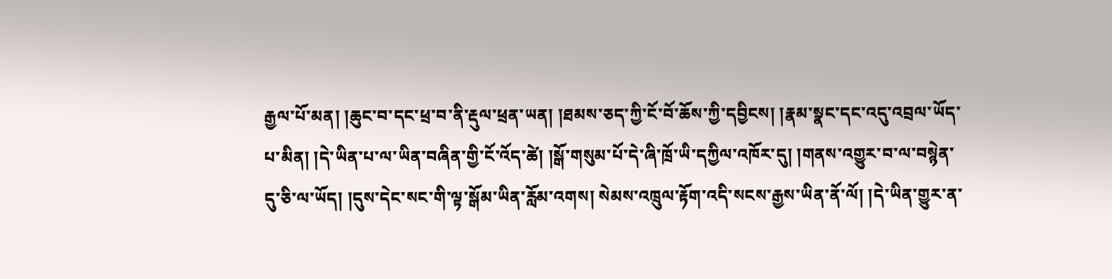རྒྱལ་པོ་མན། །ཆུང་བ་དང་ཕྲ་བ་ནི་རྡུལ་ཕྲན་ཡན། །ཐམས་ཅད་ཀྱི་ངོ་བོ་ཆོས་ཀྱི་དབྱིངས། །རྣམ་སྣང་དང་འདུ་འབྲལ་ཡོད་པ་མིན། །དེ་ཡིན་པ་ལ་ཡིན་བཞིན་གྱི་ངོ་འོད་ཚེ། །སྒོ་གསུམ་པོ་དེ་ཞི་ཁྲོ་ཡི་དཀྱིལ་འཁོར་དུ། །གནས་འགྱུར་བ་ལ་བསྙེན་དུ་ཅི་ལ་ཡོད། །དུས་དེང་སང་གི་ལྟ་སྒོམ་ཡིན་རློམ་འགས། སེམས་འཁྲུལ་རྟོག་འདི་སངས་རྒྱས་ཡིན་ནོ་ལོ། །དེ་ཡིན་གྱུར་ན་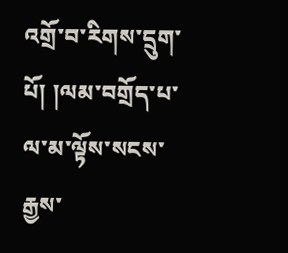འགྲོ་བ་རིགས་དྲུག་པོ། །ལམ་བགྲོད་པ་ལ་མ་ལྟོས་སངས་རྒྱས་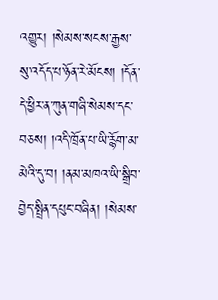འགྱུར། །སེམས་སངས་རྒྱས་སུ་འདོད་པ་ཉོན་རེ་མོངས། །དོན་དེ་ཕྱིར་ན་ཀུན་གཞི་སེམས་དང་བཅས། །འདི་ཁྲོན་པ་ཡི་རྙོག་མ་མེའི་དུ་བ། །ནམ་མཁའ་ཡི་སྒྲིབ་བྱེད་སྤྲིན་དཔུང་བཞིན། །སེམས་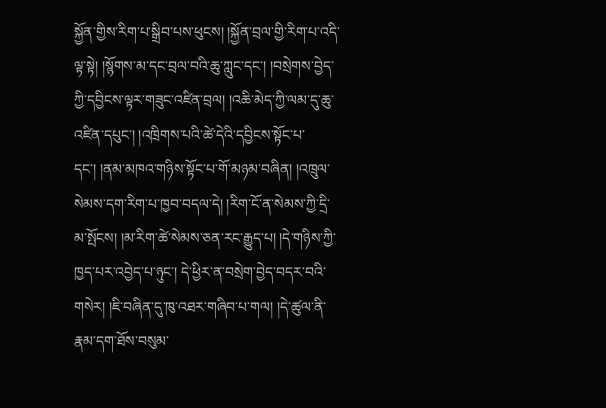སྐྱོན་གྱིས་རིག་པ་སྒྲིབ་པས་ཕུངས། །སྐྱོན་བྲལ་གྱི་རིག་པ་འདི་ལྟ་སྟེ། །སྙོགས་མ་དང་བྲལ་བའི་ཆུ་ཀླུང་དང་། །བསྲེགས་བྱེད་ཀྱི་དབྱིངས་ལྟར་གཟུང་འཛིན་བྲལ། །འཆི་མེད་ཀྱི་ལམ་དུ་ཆུ་འཛིན་དཔུང་། །འཁྲིགས་པའི་ཚེ་དེའི་དབྱིངས་སྟོང་པ་དང་། །ནམ་མཁའ་གཉིས་སྟོང་པ་གོ་མཉམ་བཞིན། །འཁྲུལ་སེམས་དག་རིག་པ་ཁྱབ་བདལ་དེ། །རིག་ངོ་ན་སེམས་ཀྱི་དྲི་མ་སྤོངས། །མ་རིག་ཚེ་སེམས་ཅན་རང་རྒྱུད་པ། །དེ་གཉིས་ཀྱི་ཁྱད་པར་འབྱེད་པ་ཉུང་། དེ་ཕྱིར་ན་བསྲེག་བྱེད་བདར་བའི་གསེར། །ཇི་བཞིན་དུ་ཁུ་འཐར་གཞིབ་པ་གལ། །དེ་ཚུལ་ནི་རྣམ་དག་ཐོས་བསུམ་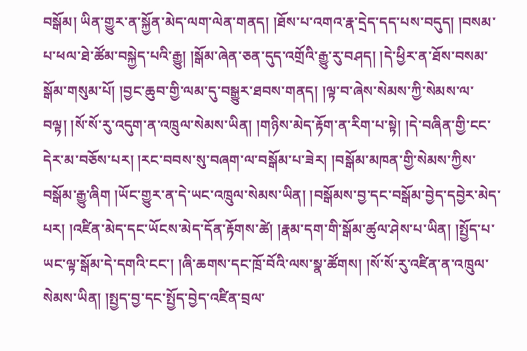བསྒོམ། ཡིན་གྱུར་ན་སྐྱོན་མེད་ལག་ལེན་གནད། །ཐོས་པ་འགའ་རྣ་དྲེད་དད་པས་བདུད། །བསམ་པ་ཕལ་ཐེ་ཚོམ་བསྐྱེད་པའི་རྒྱུ། །སྒོམ་ཞེན་ཅན་དུད་འགྲོའི་རྒྱུ་རུ་བཤད། །དེ་ཕྱིར་ན་ཐོས་བསམ་སྒོམ་གསུམ་པོ། །བྱང་ཆུབ་གྱི་ལམ་དུ་བསྒྱུར་ཐབས་གནད། །ལྟ་བ་ཞེས་སེམས་ཀྱི་སེམས་ལ་བལྟ། །སོ་སོ་རུ་འདུག་ན་འཁྲུལ་སེམས་ཡིན། །གཉིས་མེད་རྟོག་ན་རིག་པ་སྟེ། །དེ་བཞིན་གྱི་ངང་དེར་མ་བཅོས་པར། །རང་བབས་སུ་བཞག་ལ་བསྒོམ་པ་ཟེར། །བསྒོམ་མཁན་གྱི་སེམས་ཀྱིས་བསྒོམ་རྒྱུ་ཞིག །ཡོང་གྱུར་ན་དེ་ཡང་འཁྲུལ་སེམས་ཡིན། །བསྒོམས་བྱ་དང་བསྒོམ་བྱེད་དབྱེར་མེད་པར། །འཛིན་མེད་དང་ཡོངས་མེད་དོན་རྟོགས་ཚེ། །རྣམ་དག་གི་སྒོམ་ཚུལ་ཤེས་པ་ཡིན། །སྤྱོད་པ་ཡང་ལྟ་སྒོམ་དེ་དགའི་ངང་། །ཞི་ཆགས་དང་ཁྲོ་བོའི་ལས་སྣ་ཚོགས། །སོ་སོ་རུ་འཛིན་ན་འཁྲུལ་སེམས་ཡིན། །སྤྱད་བྱ་དང་སྤྱོད་བྱེད་འཛིན་བྲལ་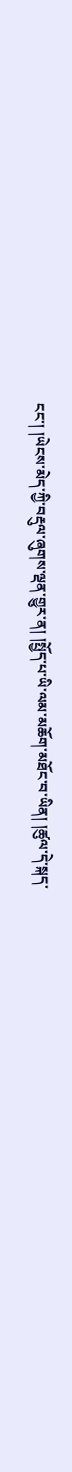ངང་། །ཡེངས་མེད་ཀྱི་བརྡུལ་ཞུགས་ལྡན་གྱུར་ན། །སྤྱོད་པ་ཡི་ལམ་མཆོག་མཐོང་བ་ཡིན། །ཚུལ་དེ་སྐད་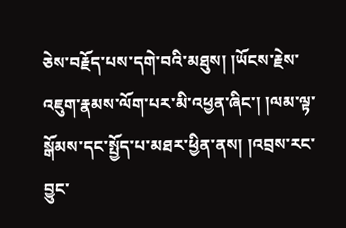ཅེས་བརྗོད་པས་དགེ་བའི་མཐུས། །ཡོངས་རྗེས་འཇུག་རྣམས་ལོག་པར་མི་འཕྱན་ཞིང་། །ལམ་ལྟ་སྒོམས་དང་སྤྱོད་པ་མཐར་ཕྱིན་ནས། །འབྲས་རང་བྱུང་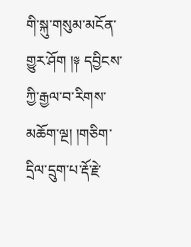གི་སྐུ་གསུམ་མངོན་གྱུར་ཤོག །༈ དབྱིངས་ཀྱི་རྒྱལ་བ་རིགས་མཆོག་ལྔ། །གཅིག་དྲིལ་དྲུག་པ་རྡོ་རྗེ་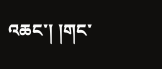འཆང་། །གང་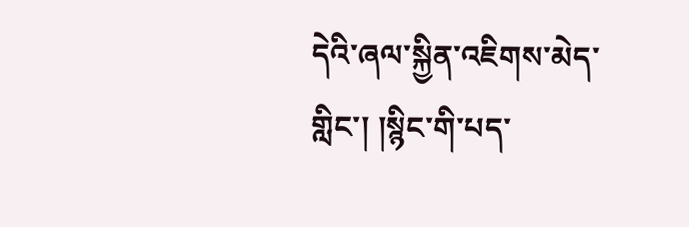དེའི་ཞལ་སྐྱིན་འཇིགས་མེད་གླིང་། །སྙིང་གི་པད་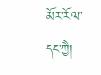མོར་རོལ་དང་ཀྱཻ།